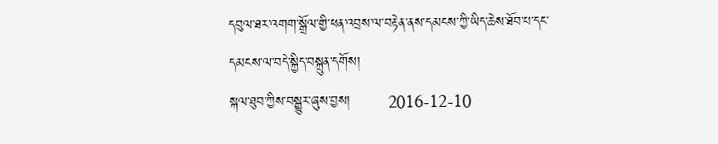དབུལ་ཐར་འགག་སྒྲོལ་གྱི་ཕན་འབྲས་ལ་བརྟེན་ནས་དམངས་ཀྱི་ཡིད་ཆེས་ཐོབ་པ་དང་དམངས་ལ་བདེ་སྐྱིད་བསྐྲུན་དགོས།
སྐལ་ཐུབ་ཀྱིས་བསྒྱུར་ཞུས་བྱས།        2016-12-10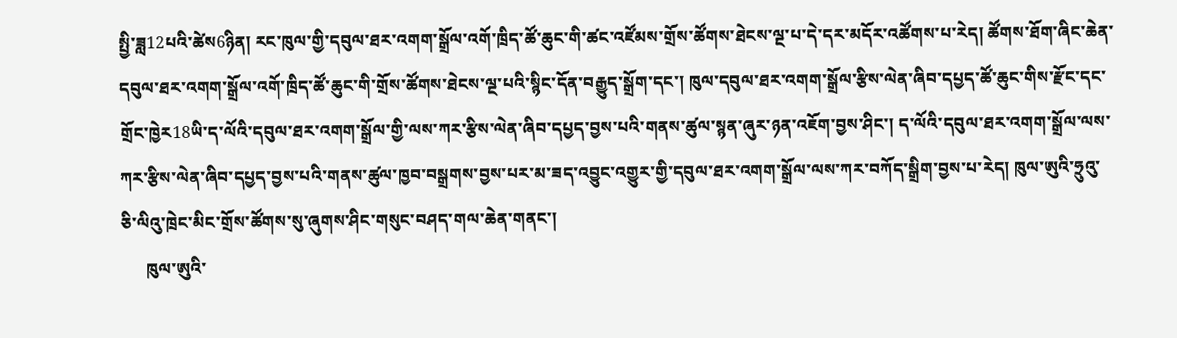སྤྱི་ཟླ12པའི་ཚེས6ཉིན། རང་ཁུལ་གྱི་དབུལ་ཐར་འགག་སྒྲོལ་འགོ་ཁྲིད་ཚོ་ཆུང་གི་ཚང་འཛོམས་གྲོས་ཚོགས་ཐེངས་ལྔ་པ་དེ་དར་མདོར་འཚོགས་པ་རེད། ཚོགས་ཐོག་ཞིང་ཆེན་དབུལ་ཐར་འགག་སྒྲོལ་འགོ་ཁྲིད་ཚོ་ཆུང་གི་གྲོས་ཚོགས་ཐེངས་ལྔ་པའི་སྙིང་དོན་བརྒྱུད་སྒྲོག་དང་། ཁུལ་དབུལ་ཐར་འགག་སྒྲོལ་རྩིས་ལེན་ཞིབ་དཔྱད་ཚོ་ཆུང་གིས་རྫོང་དང་གྲོང་ཁྱེར18ཡི་ད་ལོའི་དབུལ་ཐར་འགག་སྒྲོལ་གྱི་ལས་ཀར་རྩིས་ལེན་ཞིབ་དཔྱད་བྱས་པའི་གནས་ཚུལ་སྙན་ཞུར་ཉན་འཇོག་བྱས་ཤིང་། ད་ལོའི་དབུལ་ཐར་འགག་སྒྲོལ་ལས་ཀར་རྩིས་ལེན་ཞིབ་དཔྱད་བྱས་པའི་གནས་ཚུལ་ཁྱབ་བསྒྲགས་བྱས་པར་མ་ཟད་འབྱུང་འགྱུར་གྱི་དབུལ་ཐར་འགག་སྒྲོལ་ལས་ཀར་བཀོད་སྒྲིག་བྱས་པ་རེད། ཁུལ་ཨུའི་ཧྲུའུ་ཅི་ལིའུ་ཁྲེང་མིང་གྲོས་ཚོགས་སུ་ཞུགས་ཤིང་གསུང་བཤད་གལ་ཆེན་གནང་།
      ཁུལ་ཨུའི་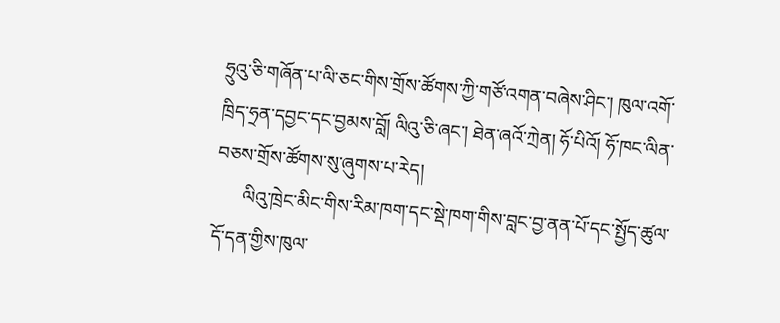ཧྲུའུ་ཅི་གཞོན་པ་ལི་ཅང་གིས་གྲོས་ཚོགས་ཀྱི་གཙོ་འགན་བཞེས་ཤིང་། ཁུལ་འགོ་ཁྲིད་ཧྲན་དབྱང་དང་བྱམས་བློ། ལིའུ་ཅི་ཞང་། ཐེན་ཞའོ་ཀྲེན། ཧོ་པིའོ། ཧོ་ཁང་ལིན་བཅས་གྲོས་ཚོགས་སུ་ཞུགས་པ་རེད།
      ལིའུ་ཁྲེང་མིང་གིས་རིམ་ཁག་དང་སྡེ་ཁག་གིས་བླང་བྱ་ནན་པོ་དང་སྤྱོད་ཚུལ་དོ་དན་གྱིས་ཁུལ་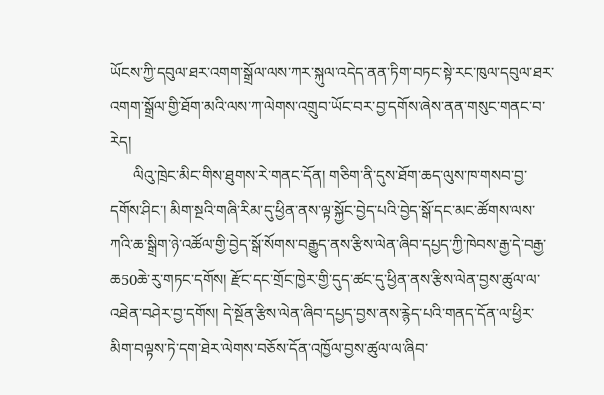ཡོངས་ཀྱི་དབུལ་ཐར་འགག་སྒྲོལ་ལས་ཀར་སྐུལ་འདེད་ནན་ཏིག་བཏང་སྟེ་རང་ཁུལ་དབུལ་ཐར་འགག་སྒྲོལ་གྱི་ཐོག་མའི་ལས་ཀ་ལེགས་འགྲུབ་ཡོང་བར་བྱ་དགོས་ཞེས་ནན་གསུང་གནང་བ་རེད།
      ལིའུ་ཁྲེང་མིང་གིས་ཐུགས་རེ་གནང་དོན། གཅིག་ནི་དུས་ཐོག་ཆད་ལུས་ཁ་གསབ་བྱ་དགོས་ཤིང་། མིག་སྔའི་གཞི་རིམ་དུ་ཕྱིན་ནས་ལྟ་སྐྱོང་བྱེད་པའི་བྱེད་སྒོ་དང་མང་ཚོགས་ལས་ཀའི་ཆ་སྒྲིག་ཉེ་འཚོལ་གྱི་བྱེད་སྒོ་སོགས་བརྒྱུད་ནས་རྩིས་ལེན་ཞིབ་དཔྱད་ཀྱི་ཁེབས་རྒྱ་དེ་བརྒྱ་ཆ50ཆེ་རུ་གཏང་དགོས། རྫོང་དང་གྲོང་ཁྱེར་གྱི་དུད་ཚང་དུ་ཕྱིན་ནས་རྩིས་ལེན་བྱས་ཚུལ་ལ་འཐེན་བཤེར་བྱ་དགོས། དེ་སྔོན་རྩིས་ལེན་ཞིབ་དཔྱད་བྱས་ནས་རྙེད་པའི་གནད་དོན་ལ་ཕྱིར་མིག་བལྟས་ཏེ་དག་ཐེར་ལེགས་བཅོས་དོན་འཁྱོལ་བྱས་ཚུལ་ལ་ཞིབ་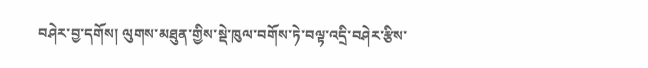བཤེར་བྱ་དགོས། ལུགས་མཐུན་གྱིས་སྡེ་ཁུལ་བགོས་ཏེ་བལྟ་འདྲི་བཤེར་རྩིས་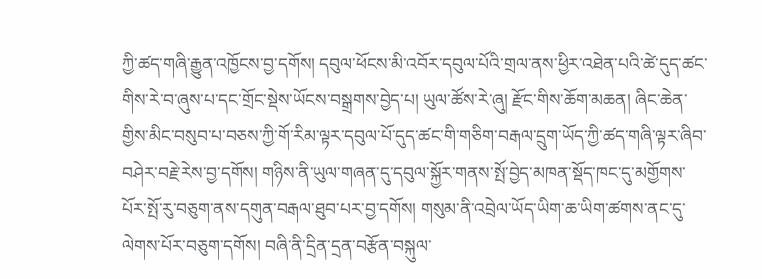ཀྱི་ཚད་གཞི་རྒྱུན་འཁྱོངས་བྱ་དགོས། དབུལ་ཕོངས་མི་འབོར་དབུལ་པོའི་གྲལ་ནས་ཕྱིར་འཐེན་པའི་ཚེ་དུད་ཚང་གིས་རེ་བ་ཞུས་པ་དང་གྲོང་སྡེས་ཡོངས་བསྒྲགས་བྱེད་པ། ཡུལ་ཚོས་རེ་ཞུ། རྫོང་གིས་ཆོག་མཆན། ཞིང་ཆེན་གྱིས་མིང་བསུབ་པ་བཅས་ཀྱི་གོ་རིམ་ལྟར་དབུལ་པོ་དུད་ཚང་གི་གཅིག་བརྒལ་དྲུག་ཡོད་ཀྱི་ཚད་གཞི་ལྟར་ཞིབ་བཤེར་བརྗེ་རེས་བྱ་དགོས། གཉིས་ནི་ཡུལ་གཞན་དུ་དབུལ་སྐྱོར་གནས་སྤོ་བྱེད་མཁན་སྡོད་ཁང་དུ་མགྱོགས་པོར་སྤོ་རུ་བཅུག་ནས་དགུན་བརྒལ་ཐུབ་པར་བྱ་དགོས། གསུམ་ནི་འབྲེལ་ཡོད་ཡིག་ཆ་ཡིག་ཚགས་ནང་དུ་ལེགས་པོར་བཅུག་དགོས། བཞི་ནི་དྲིན་དྲན་བརྩོན་བསྐུལ་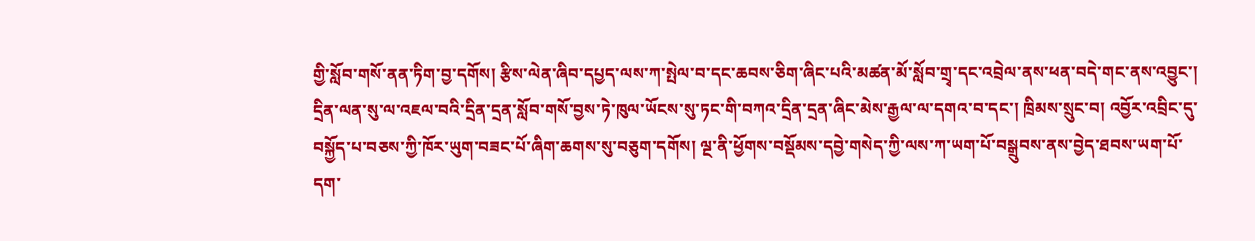གྱི་སློབ་གསོ་ནན་ཏིག་བྱ་དགོས། རྩིས་ལེན་ཞིབ་དཔྱད་ལས་ཀ་སྤེལ་བ་དང་ཆབས་ཅིག་ཞིང་པའི་མཚན་མོ་སློབ་གྲྭ་དང་འབྲེལ་ནས་ཕན་བདེ་གང་ནས་འབྱུང་། དྲིན་ལན་སུ་ལ་འཇལ་བའི་དྲིན་དྲན་སློབ་གསོ་བྱས་ཏེ་ཁུལ་ཡོངས་སུ་ཏང་གི་བཀའ་དྲིན་དྲན་ཞིང་མེས་རྒྱལ་ལ་དགའ་བ་དང་། ཁྲིམས་སྲུང་བ། འབྱོར་འབྲིང་དུ་བསྐྱོད་པ་བཅས་ཀྱི་ཁོར་ཡུག་བཟང་པོ་ཞིག་ཆགས་སུ་བཅུག་དགོས། ལྔ་ནི་ཕྱོགས་བསྡོམས་དབྱེ་གསེད་ཀྱི་ལས་ཀ་ཡག་པོ་བསྒྲུབས་ནས་བྱེད་ཐབས་ཡག་པོ་དག་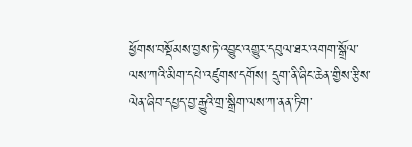ཕྱོགས་བསྡོམས་བྱས་ཏེ་འབྱུང་འགྱུར་དབུལ་ཐར་འགག་སྒྲོལ་ལས་ཀའི་མིག་དཔེ་འཛུགས་དགོས། དྲུག་ནི་ཞིང་ཆེན་གྱིས་རྩིས་ལེན་ཞིབ་དཔྱད་བྱ་རྒྱུའི་གྲ་སྒྲིག་ལས་ཀ་ནན་ཏིག་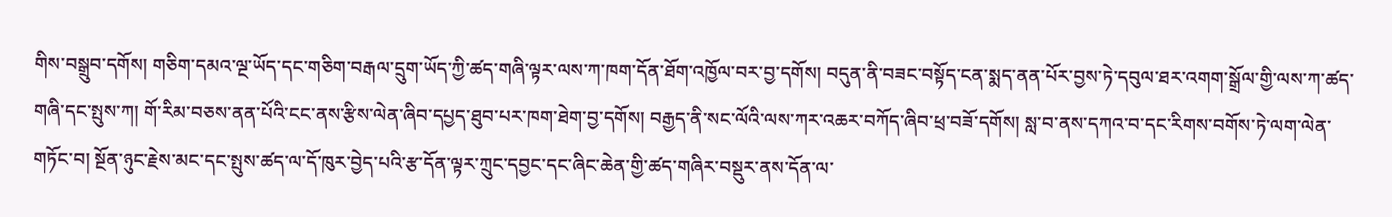གིས་བསྒྲུབ་དགོས། གཅིག་དམའ་ལྔ་ཡོད་དང་གཅིག་བརྒལ་དྲུག་ཡོད་ཀྱི་ཚད་གཞི་ལྟར་ལས་ཀ་ཁག་དོན་ཐོག་འཁྱོལ་བར་བྱ་དགོས། བདུན་ནི་བཟང་བསྟོད་ངན་སྨད་ནན་པོར་བྱས་ཏེ་དབུལ་ཐར་འགག་སྒྲོལ་གྱི་ལས་ཀ་ཚད་གཞི་དང་སྤུས་ཀ། གོ་རིམ་བཅས་ནན་པོའི་ངང་ནས་རྩིས་ལེན་ཞིབ་དཔྱད་ཐུབ་པར་ཁག་ཐེག་བྱ་དགོས། བརྒྱད་ནི་སང་ལོའི་ལས་ཀར་འཆར་བཀོད་ཞིབ་ཕྲ་བཟོ་དགོས། སླ་བ་ནས་དཀའ་བ་དང་རིགས་བགོས་ཏེ་ལག་ལེན་གཏོང་བ། སྔོན་ཉུང་རྗེས་མང་དང་སྤུས་ཚད་ལ་དོ་ཁུར་བྱེད་པའི་རྩ་དོན་ལྟར་ཀྲུང་དབྱང་དང་ཞིང་ཆེན་གྱི་ཚད་གཞིར་བསྡུར་ནས་དོན་ལ་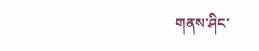གནས་ཤིང་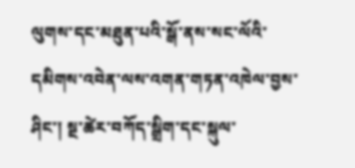ལུགས་དང་མཐུན་པའི་སྒོ་ནས་སང་ལོའི་དམིགས་འབེན་ལས་འགན་གཏན་འཁེལ་བྱས་ཤིང་། སྔ་ཚེར་བཀོད་སྒྲིག་དང་སྐུལ་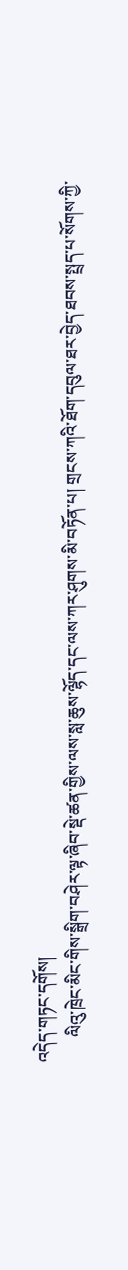འདེད་གཏང་དགོས།
      ལིའུ་ཁྲེང་མིང་གིས་སྒྲིག་བཤེར་ལྟ་ཞིབ་སྡེ་ཚན་གྱིས་ལས་སླ་ཆུས་ལྷོད་དང་ལས་ཀར་ཤུགས་མི་བཏོན་པ། གྲངས་ཀའི་ཐོག་དབུལ་ཐར་བྱེད་ཐབས་སྤྲད་པ་སོགས་ཀྱི་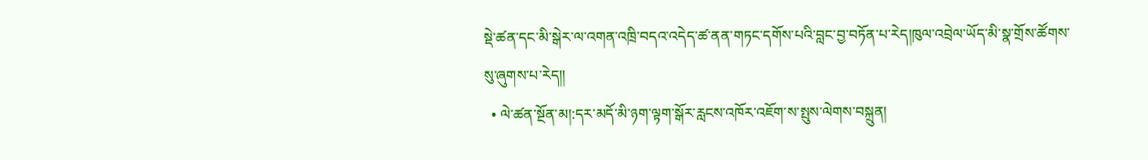སྡེ་ཚན་དང་མི་སྒེར་ལ་འགན་འཁྲི་བདའ་འདེད་ཚ་ནན་གཏང་དགོས་པའི་བླང་བྱ་བཏོན་པ་རེད།ཁུལ་འབྲེལ་ཡོད་མི་སྣ་གྲོས་ཚོགས་སུ་ཞུགས་པ་རེད།།
  • ལེ་ཚན་སྔོན་མ།:དར་མདོ་མི་ཉག་ལྟག་སྒོར་རླངས་འཁོར་འཇོག་ས་སྤུས་ལེགས་བསྐྲུན།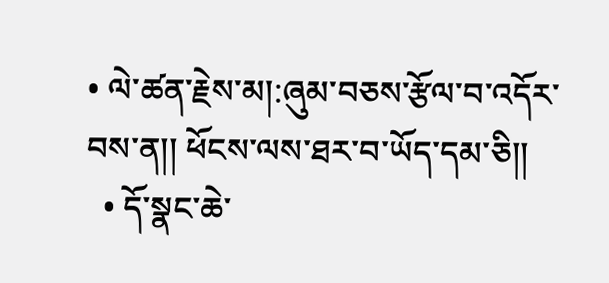• ལེ་ཚན་རྗེས་མ།:ཞུམ་བཅས་རྩོལ་བ་འདོར་བས་ན།། ཕོངས་ལས་ཐར་བ་ཡོད་དམ་ཅི།།
  • དོ་སྣང་ཆེ་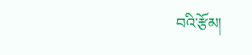བའི་རྩོམ།